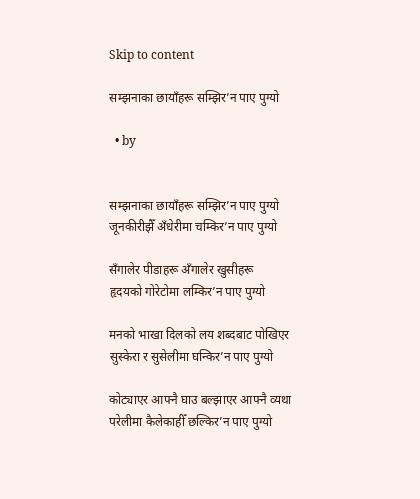Skip to content

सम्झनाका छायाँहरू सम्झिर’न पाए पुग्यो

  • by


सम्झनाका छायाँहरू सम्झिर’न पाए पुग्यो
जूनकीरीझैँ अँधेरीमा चम्किर’न पाए पुग्यो

सँगालेर पीडाहरू अँगालेर खुसीहरू
हृदयको गोरेटोमा लम्किर’न पाए पुग्यो

मनको भाखा दिलको लय शब्दबाट पोखिएर
सुस्केरा र सुसेलीमा घन्किर’न पाए पुग्यो

कोट्याएर आफ्नै घाउ बल्झाएर आफ्नै व्यथा
परेलीमा कैलेकाहीँ छल्किर’न पाए पुग्यो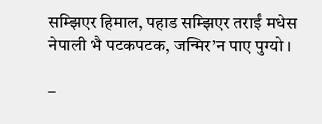सम्झिएर हिमाल, पहाड सम्झिएर तराईं मधेस
नेपाली भै पटकपटक, जन्मिर’न पाए पुग्यो ।

–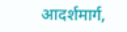आदर्शमार्ग,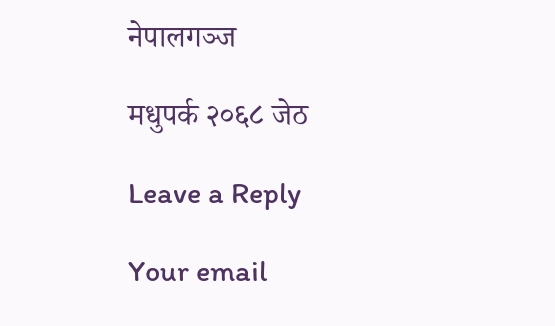नेपालगञ्ज

मधुपर्क २०६८ जेठ

Leave a Reply

Your email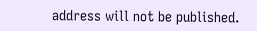address will not be published.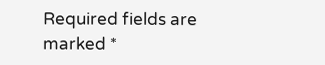Required fields are marked *